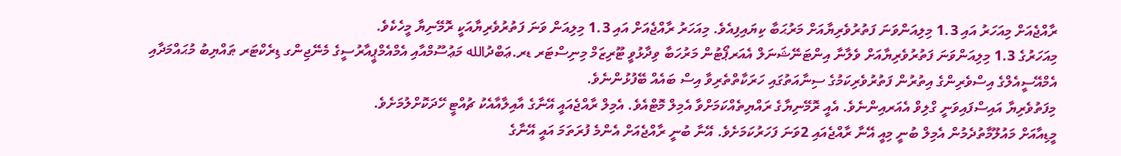ރާއްޖެއަށް މިއަހަރު އައި 1.3 މިލިއަންވަނަ ފަތުރުވެރިޔާއަށް މަރުޙަބާ ކިޔައިފިއެވެ. މިއަހަރު ރާއްޖެއަށް އައި 1.3 މިލިއަން ވަނަ ފަތުރުވެރިޔާއަކީ ރޮމޭނިޔާ މީހެކެވެ.
މިއަހަރުގެ 1.3 މިލިއަންވަނަ ފަތުރުވެރިޔާއަށް ވެލާނާ އިންޓަނޭޝަނަލް އެއަރޕޯޓުން މަރުހަބާ ވިދާޅުވީ ޓޫރިޒަމް މިނިސްޓަރ ޑރ.ޢަބްދުالله މަޢުސޫމްއާއި އެމްއެމްޕީއާރުސީގެ މެނޭޖިންގ ޑިރެކްޓަރ ޠައްޔިބު މުޙައްމަދާއި އެމްއޭސީއެލްގެ އިސްވެރިންގެ އިތުރުން ފަތުރުވެރިކަމުގެ ސިނާއަތުގައި ހަރަކާތްތެރިވާ އިސް ބައެއް ބޭފުޅުންނެވެ.
މިފަތުވެރިޔާ އައިސްފައިވަނީ ގްލިވް އެއަރއިންނެވެ. އެއީ ރޮމޭނިޔާގެ ރައްޔިތެއްކަމަށްވާ އެމިލް މޮޓްއެވެ. އެމިލް ރާއްޖެއައީ އޭނާގެ އާއިލާއާއެކު ޗުއްޓީ ހޭދަކޮށްލުމަށެވެ.
މީޑިއާއަށް މައުލޫމާތުދެމުން އެމިލް ބުނީ މިއީ އޭނާ ރާއްޖެއައި 2ވަނަ ފަހަރުކަމަށެވެ. އޭނާ ބުނީ ރާއްޖެއަށް އެންމެ ފުރަތަމަ އައީ އޭނާގެ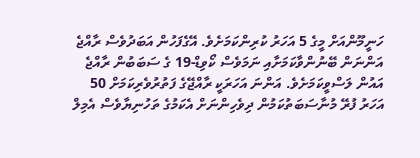ހަނީމޫންއަށް މީގެ 5 އަހަރު ކުރިންކަމަށެވެ. އޭގެފަހުން އަބަދުވެސް ރާއްޖެ އަންނަން ބޭނުންވާކަމަށާއި ނަމަވެސް ކޯވިޑް-19 ގެ ސަބަބުން ރާއްޖެ އައުން ލަސްވީކަމަށެވެ. އަންނަ އަހަރަކީ ރާއްޖޭގެ ފަތުރުވެރިކަމަށް 50 އަހަރު ފުރޭ މުނާސަބަތުކަމުން ދިވެހިންނަށް އެކަމުގެ ތަހުނިޔާވެސް އެމިލް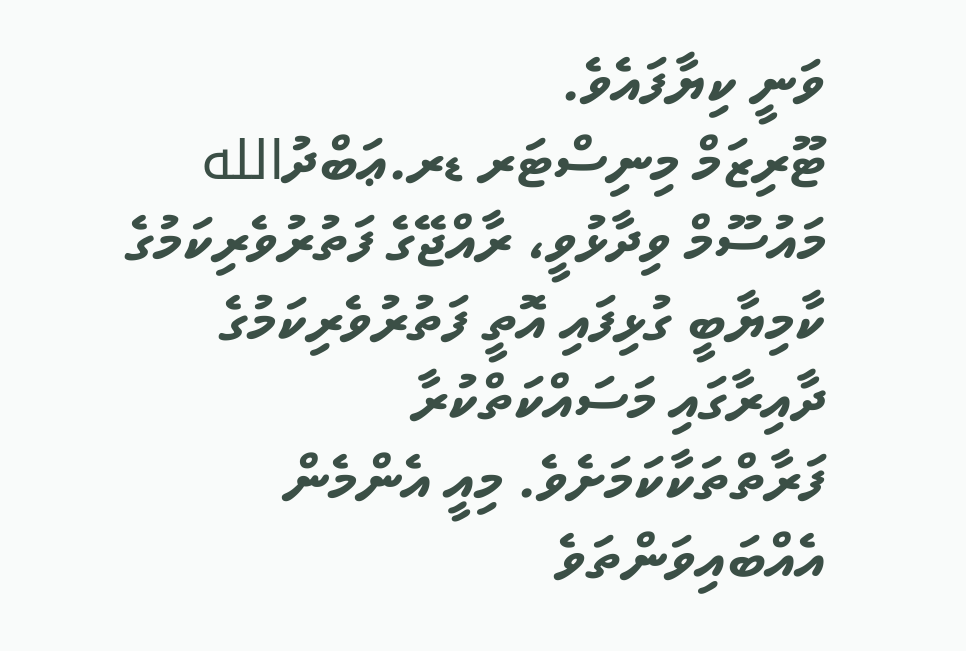ވަނީ ކިޔާފައެވެ.
ޓޫރިޒަމް މިނިސްޓަރ ޑރ.ޢަބްދުالله މައުސޫމް ވިދާޅުވީ، ރާއްޖޭގެ ފަތުރުވެރިކަމުގެ ކާމިޔާބީ ގުޅިފައި އޮތީ ފަތުރުވެރިކަމުގެ ދާއިރާގައި މަސައްކަތްކުރާ ފަރާތްތަކާކަމަށެވެ. މިއީ އެންމެން އެއްބައިވަންތަވެ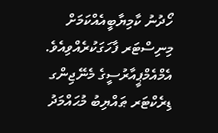ހޯދުނު ކާމިޔާބީއެއްކަމަށް މިނިސްޓަރ ފާހަގަކުރެއްވިއެވެ.
އެމްއެމްޕީއާރުސީގެ މެނޭޖިންގ ޑިރެކްޓަރ ޠައްޔިބު މުޙައްމަދު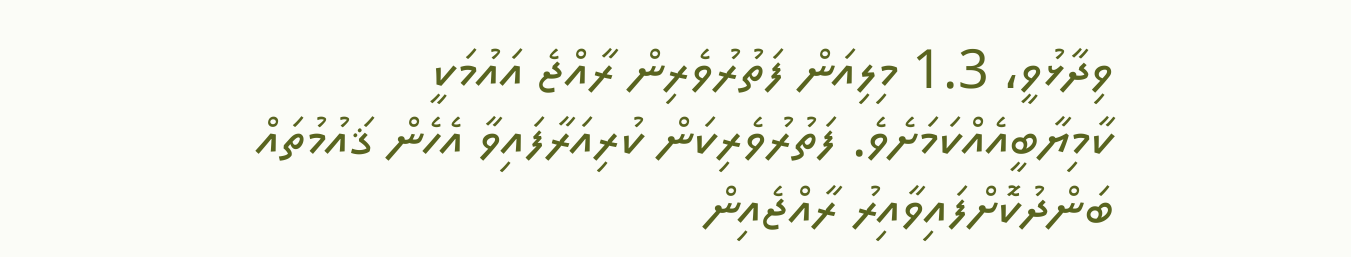ވިދާޅުވީ، 1.3 މިލިއަން ފަތުރުވެރިން ރާއްޖެ އައުމަކީ ކާމިޔާބީއެއްކަމަށެވެ. ފަތުރުވެރިކަން ކުރިއަރާފައިވާ އެހެން ޤައުމުތައް ބަންދުކޮށްފައިވާއިރު ރާއްޖެއިން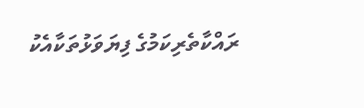ރައްކާތެރިކަމުގެ ފިޔަވަޅުތަކާއެކު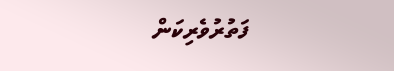ފަތުރުވެރިކަން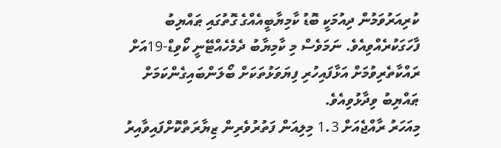ކުރިއަރުވަމުން ދިއުމަކީ ބޮޑު ކާމިޔާބީއެއްގެ ގޮތުގައި ޠައްޔިބު ފާހަގަކުރެއްވިއެވެ. ނަމަވެސް މި ކާމިޔާބު ދެމެހެއްޓޭނީ ކޯވިޑް-19އަށް ރައްކާތެރިވުމަށް އަޅާފައިހުރި ފިޔަވަޅުތަކަށް ބޯލަންބައިގެންކަމަށް ޠައްޔިބު ވިދާޅުވިއެވެ.
މިއަހަރު ރާއްޖެއަށް 1.3 މިލިއަން ފަތުރުވެރިން ޒިޔާރަތްކޮށްފައިވާއިރު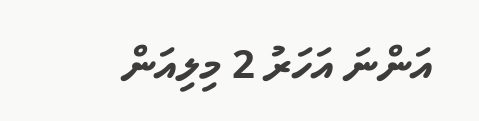އަންނަ އަހަރު 2 މިލިއަން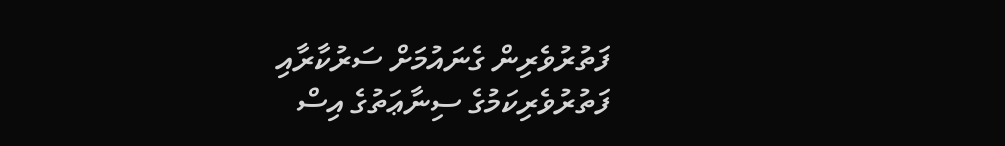ފަތުރުވެރިން ގެނައުމަށް ސަރުކާރާއި ފަތުރުވެރިކަމުގެ ސިނާޢަތުގެ އިސް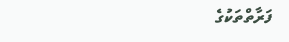ފަރާތްތަކުގެ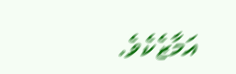އަމާޒެކެވެ.